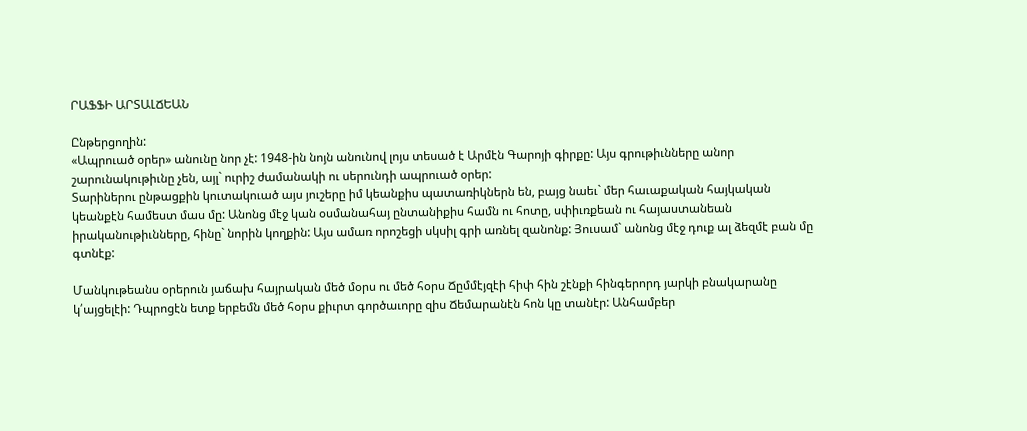ՐԱՖՖԻ ԱՐՏԱԼՃԵԱՆ

Ընթերցողին:
«Ապրուած օրեր» անունը նոր չէ: 1948-ին նոյն անունով լոյս տեսած է Արմէն Գարոյի գիրքը: Այս գրութիւնները անոր շարունակութիւնը չեն, այլ` ուրիշ ժամանակի ու սերունդի ապրուած օրեր:
Տարիներու ընթացքին կուտակուած այս յուշերը իմ կեանքիս պատառիկներն են, բայց նաեւ` մեր հաւաքական հայկական կեանքէն համեստ մաս մը: Անոնց մէջ կան օսմանահայ ընտանիքիս համն ու հոտը, սփիւռքեան ու հայաստանեան իրականութիւնները, հինը` նորին կողքին: Այս ամառ որոշեցի սկսիլ գրի առնել զանոնք: Յուսամ` անոնց մէջ դուք ալ ձեզմէ բան մը գտնէք:

Մանկութեանս օրերուն յաճախ հայրական մեծ մօրս ու մեծ հօրս Ճըմմէյզէի հիփ հին շէնքի հինգերորդ յարկի բնակարանը կ՛այցելէի: Դպրոցէն ետք երբեմն մեծ հօրս քիւրտ գործաւորը զիս Ճեմարանէն հոն կը տանէր: Անհամբեր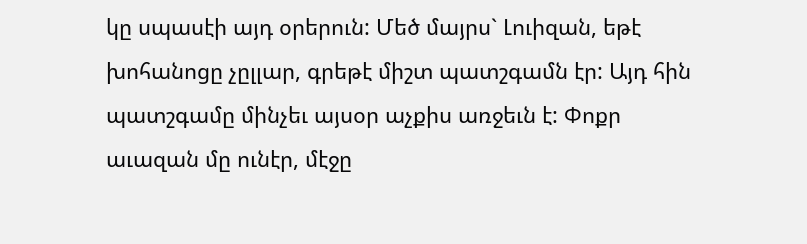կը սպասէի այդ օրերուն: Մեծ մայրս` Լուիզան, եթէ խոհանոցը չըլլար, գրեթէ միշտ պատշգամն էր: Այդ հին պատշգամը մինչեւ այսօր աչքիս առջեւն է: Փոքր աւազան մը ունէր, մէջը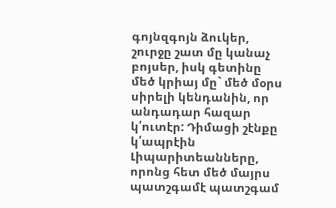գոյնզգոյն ձուկեր, շուրջը շատ մը կանաչ բոյսեր, իսկ գետինը մեծ կրիայ մը` մեծ մօրս սիրելի կենդանին, որ անդադար հազար կ՛ուտէր: Դիմացի շէնքը կ՛ապրէին Լիպարիտեանները, որոնց հետ մեծ մայրս պատշգամէ պատշգամ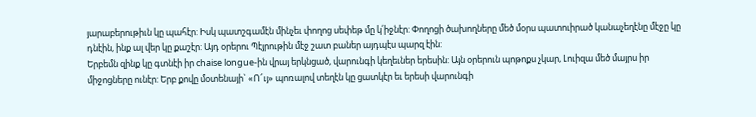յարաբերութիւն կը պահէր: Իսկ պատշգամէն մինչեւ փողոց սեփեթ մը կ՛իջնէր: Փողոցի ծախողները մեծ մօրս պատուիրած կանաչեղէնը մէջը կը դնէին, ինք ալ վեր կը քաշէր: Այդ օրերու Պէյրութին մէջ շատ բաներ այդպէս պարզ էին:
Երբեմն զինք կը գտնէի իր chaise longue-ին վրայ երկնցած, վարունգի կեղեւներ երեսին: Այն օրերուն պոթոքս չկար, Լուիզա մեծ մայրս իր միջոցները ունէր: Երբ քովը մօտենայի` «Ո՜ւյ» պոռալով տեղէն կը ցատկէր եւ երեսի վարունգի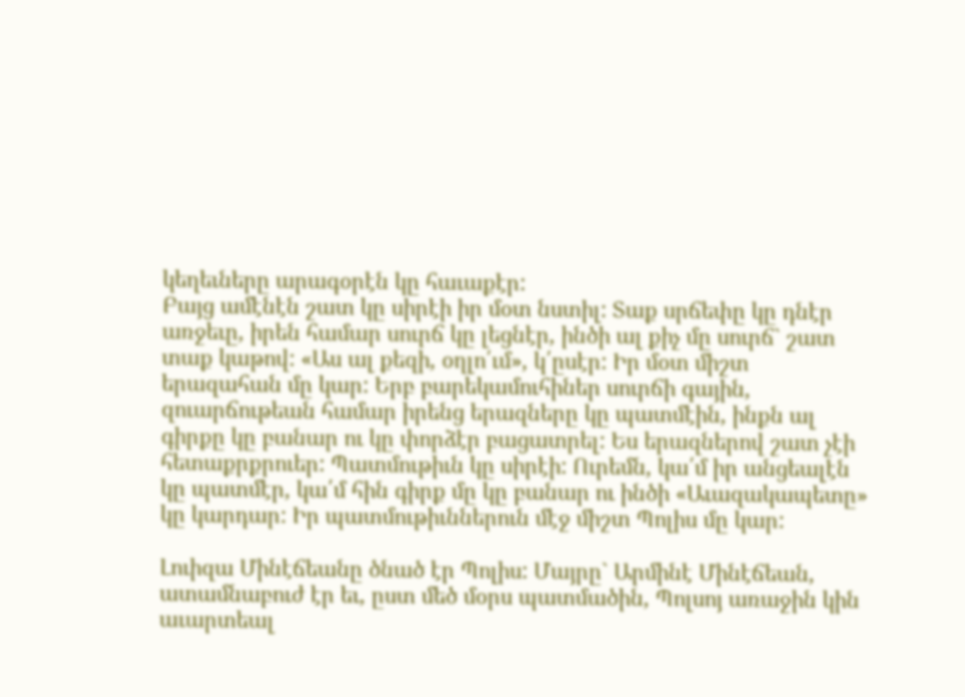կեղեւները արագօրէն կը հաւաքէր:
Բայց ամէնէն շատ կը սիրէի իր մօտ նստիլ: Տաք սրճեփը կը դնէր առջեւը, իրեն համար սուրճ կը լեցնէր, ինծի ալ քիչ մը սուրճ` շատ տաք կաթով: «Աս ալ քեզի, օղլո՛ւմ», կ՛ըսէր: Իր մօտ միշտ երազահան մը կար: Երբ բարեկամուհիներ սուրճի գային, զուարճութեան համար իրենց երազները կը պատմէին, ինքն ալ գիրքը կը բանար ու կը փորձէր բացատրել: Ես երազներով շատ չէի հետաքրքրուեր: Պատմութիւն կը սիրէի: Ուրեմն, կա՛մ իր անցեալէն կը պատմէր, կա՛մ հին գիրք մը կը բանար ու ինծի «Աւազակապետը» կը կարդար: Իր պատմութիւններուն մէջ միշտ Պոլիս մը կար:

Լուիզա Մինէճեանը ծնած էր Պոլիս: Մայրը` Արմինէ Մինէճեան, ատամնաբուժ էր եւ, ըստ մեծ մօրս պատմածին, Պոլսոյ առաջին կին աւարտեալ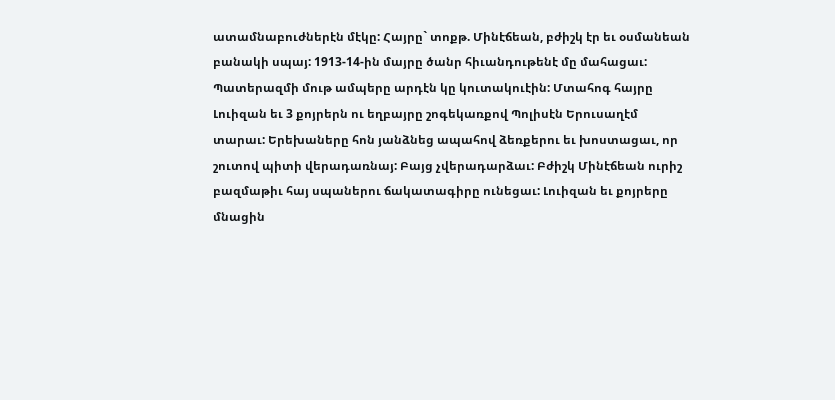ատամնաբուժներէն մէկը: Հայրը` տոքթ. Մինէճեան, բժիշկ էր եւ օսմանեան բանակի սպայ: 1913-14-ին մայրը ծանր հիւանդութենէ մը մահացաւ: Պատերազմի մութ ամպերը արդէն կը կուտակուէին: Մտահոգ հայրը Լուիզան եւ 3 քոյրերն ու եղբայրը շոգեկառքով Պոլիսէն Երուսաղէմ տարաւ: Երեխաները հոն յանձնեց ապահով ձեռքերու եւ խոստացաւ, որ շուտով պիտի վերադառնայ: Բայց չվերադարձաւ: Բժիշկ Մինէճեան ուրիշ բազմաթիւ հայ սպաներու ճակատագիրը ունեցաւ: Լուիզան եւ քոյրերը մնացին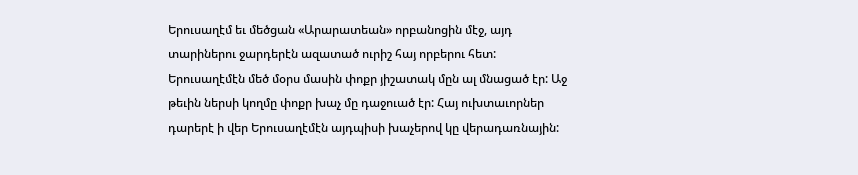Երուսաղէմ եւ մեծցան «Արարատեան» որբանոցին մէջ, այդ տարիներու ջարդերէն ազատած ուրիշ հայ որբերու հետ:
Երուսաղէմէն մեծ մօրս մասին փոքր յիշատակ մըն ալ մնացած էր: Աջ թեւին ներսի կողմը փոքր խաչ մը դաջուած էր: Հայ ուխտաւորներ դարերէ ի վեր Երուսաղէմէն այդպիսի խաչերով կը վերադառնային: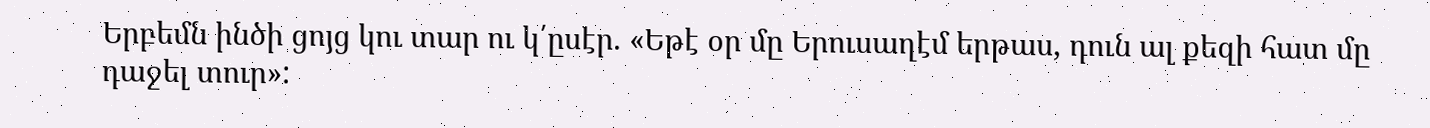Երբեմն ինծի ցոյց կու տար ու կ՛ըսէր. «Եթէ օր մը Երուսաղէմ երթաս, դուն ալ քեզի հատ մը դաջել տուր»: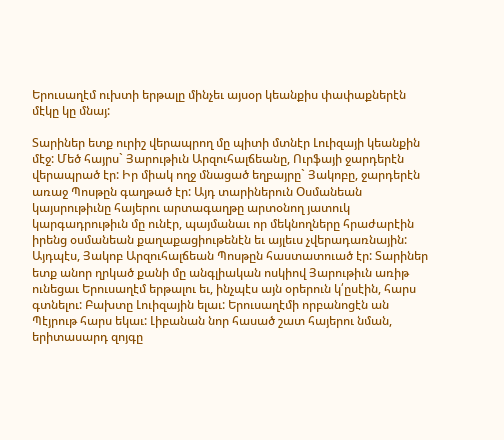Երուսաղէմ ուխտի երթալը մինչեւ այսօր կեանքիս փափաքներէն մէկը կը մնայ:

Տարիներ ետք ուրիշ վերապրող մը պիտի մտնէր Լուիզայի կեանքին մէջ: Մեծ հայրս` Յարութիւն Արզուհալճեանը, Ուրֆայի ջարդերէն վերապրած էր: Իր միակ ողջ մնացած եղբայրը` Յակոբը, ջարդերէն առաջ Պոսթըն գաղթած էր: Այդ տարիներուն Օսմանեան կայսրութիւնը հայերու արտագաղթը արտօնող յատուկ կարգադրութիւն մը ունէր, պայմանաւ որ մեկնողները հրաժարէին իրենց օսմանեան քաղաքացիութենէն եւ այլեւս չվերադառնային: Այդպէս, Յակոբ Արզուհալճեան Պոսթըն հաստատուած էր: Տարիներ ետք անոր ղրկած քանի մը անգլիական ոսկիով Յարութիւն առիթ ունեցաւ Երուսաղէմ երթալու եւ, ինչպէս այն օրերուն կ՛ըսէին, հարս գտնելու: Բախտը Լուիզային ելաւ: Երուսաղէմի որբանոցէն ան Պէյրութ հարս եկաւ: Լիբանան նոր հասած շատ հայերու նման, երիտասարդ զոյգը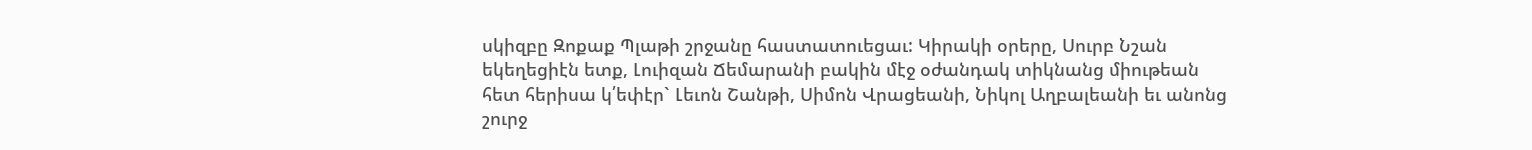սկիզբը Զոքաք Պլաթի շրջանը հաստատուեցաւ: Կիրակի օրերը, Սուրբ Նշան եկեղեցիէն ետք, Լուիզան Ճեմարանի բակին մէջ օժանդակ տիկնանց միութեան հետ հերիսա կ՛եփէր` Լեւոն Շանթի, Սիմոն Վրացեանի, Նիկոլ Աղբալեանի եւ անոնց շուրջ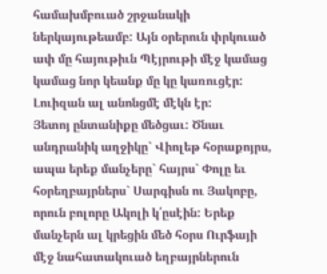համախմբուած շրջանակի ներկայութեամբ: Այն օրերուն փրկուած ափ մը հայութիւն Պէյրութի մէջ կամաց կամաց նոր կեանք մը կը կառուցէր: Լուիզան ալ անոնցմէ մէկն էր:
Յետոյ ընտանիքը մեծցաւ: Ծնաւ անդրանիկ աղջիկը` Վիոլեթ հօրաքոյրս, ապա երեք մանչերը` հայրս` Փոլը եւ հօրեղբայրներս` Սարգիսն ու Յակոբը, որուն բոլորը Ակոլի կ՛ըսէին: Երեք մանչերն ալ կրեցին մեծ հօրս Ուրֆայի մէջ նահատակուած եղբայրներուն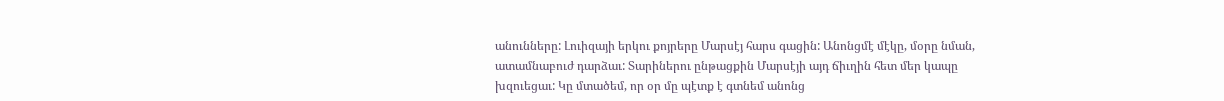անունները: Լուիզայի երկու քոյրերը Մարսէյ հարս գացին: Անոնցմէ մէկը, մօրը նման, ատամնաբուժ դարձաւ: Տարիներու ընթացքին Մարսէյի այդ ճիւղին հետ մեր կապը խզուեցաւ: Կը մտածեմ, որ օր մը պէտք է գտնեմ անոնց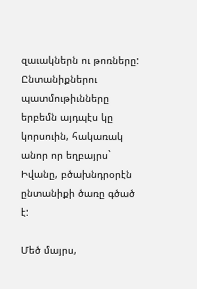զաւակներն ու թոռները: Ընտանիքներու պատմութիւնները երբեմն այդպէս կը կորսուին, հակառակ անոր որ եղբայրս` Իվանը, բծախնդրօրէն ընտանիքի ծառը գծած է:

Մեծ մայրս,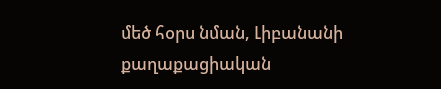մեծ հօրս նման, Լիբանանի քաղաքացիական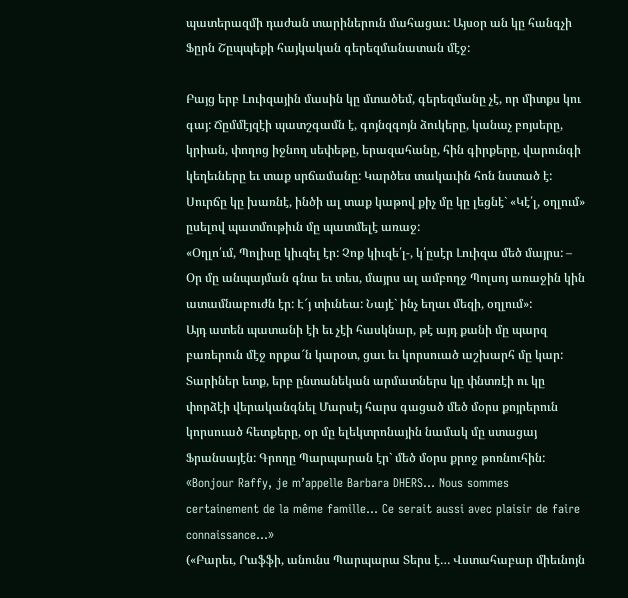պատերազմի դաժան տարիներուն մահացաւ: Այսօր ան կը հանգչի Ֆըրն Շըպպեքի հայկական գերեզմանատան մէջ:

Բայց երբ Լուիզային մասին կը մտածեմ, գերեզմանը չէ, որ միտքս կու գայ: Ճըմմէյզէի պատշգամն է, գոյնզգոյն ձուկերը, կանաչ բոյսերը, կրիան, փողոց իջնող սեփեթը, երազահանը, հին գիրքերը, վարունգի կեղեւները եւ տաք սրճամանը: Կարծես տակաւին հոն նստած է: Սուրճը կը խառնէ, ինծի ալ տաք կաթով քիչ մը կը լեցնէ` «Կէ՛լ, օղլում» ըսելով պատմութիւն մը պատմելէ առաջ:
«Օղլո՛ւմ, Պոլիսը կիւզել էր: Չոք կիւզե՛լ-, կ՛ըսէր Լուիզա մեծ մայրս: – Օր մը անպայման գնա եւ տես, մայրս ալ ամբողջ Պոլսոյ առաջին կին ատամնաբուժն էր: Է՜յ տիւնեա: Նայէ` ինչ եղաւ մեզի, օղլում»:
Այդ ատեն պատանի էի եւ չէի հասկնար, թէ այդ քանի մը պարզ բառերուն մէջ որքա՜ն կարօտ, ցաւ եւ կորսուած աշխարհ մը կար: Տարիներ ետք, երբ ընտանեկան արմատներս կը փնտռէի ու կը փորձէի վերականգնել Մարսէյ հարս գացած մեծ մօրս քոյրերուն կորսուած հետքերը, օր մը ելեկտրոնային նամակ մը ստացայ Ֆրանսայէն: Գրողը Պարպարան էր` մեծ մօրս քրոջ թոռնուհին:
«Bonjour Raffy, je m’appelle Barbara DHERS… Nous sommes certainement de la même famille… Ce serait aussi avec plaisir de faire connaissance…»
(«Բարեւ, Րաֆֆի, անունս Պարպարա Տերս է… Վստահաբար միեւնոյն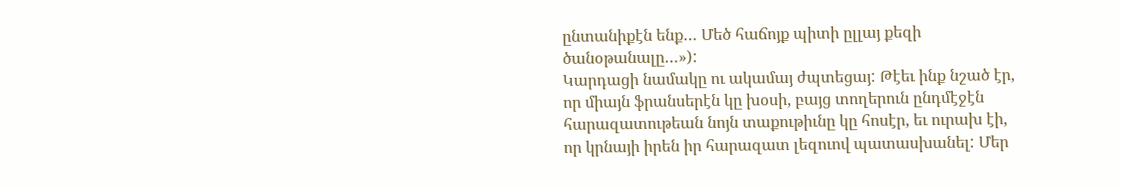ընտանիքէն ենք… Մեծ հաճոյք պիտի ըլլայ քեզի ծանօթանալը…»):
Կարդացի նամակը ու ակամայ ժպտեցայ: Թէեւ ինք նշած էր, որ միայն ֆրանսերէն կը խօսի, բայց տողերուն ընդմէջէն հարազատութեան նոյն տաքութիւնը կը հոսէր, եւ ուրախ էի, որ կրնայի իրեն իր հարազատ լեզուով պատասխանել: Մեր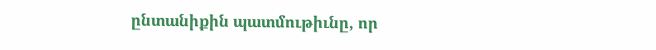ընտանիքին պատմութիւնը, որ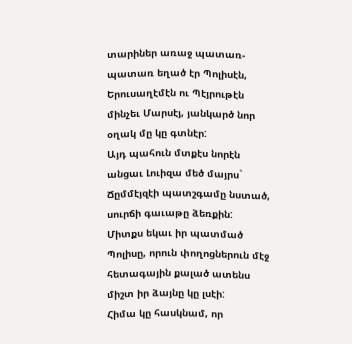տարիներ առաջ պատառ-պատառ եղած էր Պոլիսէն, Երուսաղէմէն ու Պէյրութէն մինչեւ Մարսէյ, յանկարծ նոր օղակ մը կը գտնէր:
Այդ պահուն մտքէս նորէն անցաւ Լուիզա մեծ մայրս` Ճըմմէյզէի պատշգամը նստած, սուրճի գաւաթը ձեռքին: Միտքս եկաւ իր պատմած Պոլիսը, որուն փողոցներուն մէջ հետագային քալած ատենս միշտ իր ձայնը կը լսէի:
Հիմա կը հասկնամ, որ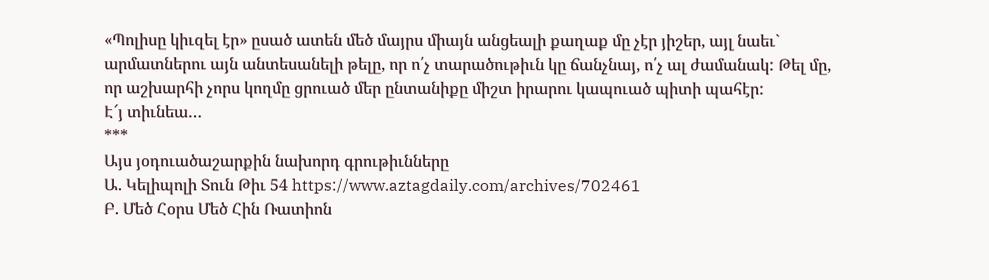«Պոլիսը կիւզել էր» ըսած ատեն մեծ մայրս միայն անցեալի քաղաք մը չէր յիշեր, այլ նաեւ` արմատներու այն անտեսանելի թելը, որ ո՛չ տարածութիւն կը ճանչնայ, ո՛չ ալ ժամանակ: Թել մը, որ աշխարհի չորս կողմը ցրուած մեր ընտանիքը միշտ իրարու կապուած պիտի պահէր:
Է՜յ տիւնեա…
***
Այս յօդուածաշարքին նախորդ գրութիւնները
Ա. Կելիպոլի Տուն Թիւ 54 https://www.aztagdaily.com/archives/702461
Բ. Մեծ Հօրս Մեծ Հին Ռատիոն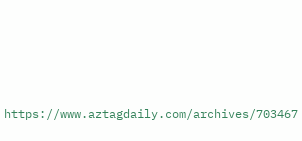https://www.aztagdaily.com/archives/703467